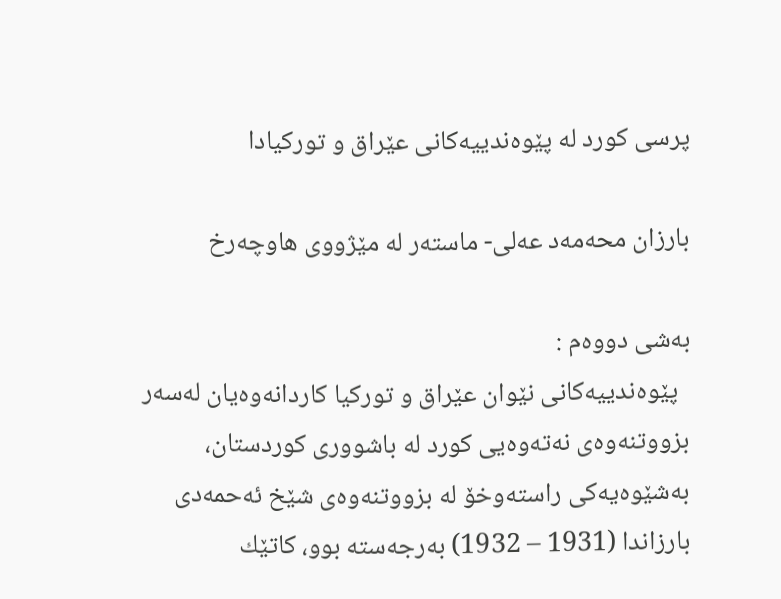پرسى كورد له‌ پێوه‌ندییه‌كانى عێراق و توركیادا

بارزان محه‌مه‌د عه‌لى- ماسته‌ر له‌ مێژووى هاوچه‌رخ

به‌شى دووه‌م :
  پێوه‌ندییه‌كانى نێوان عێراق و توركیا كاردانه‌وه‌یان له‌سه‌ر بزووتنه‌وه‌ى نه‌ته‌وه‌یى كورد له‌ باشوورى كوردستان، به‌شێوه‌یه‌كى راسته‌وخۆ له‌ بزووتنه‌وه‌ى شێخ ئه‌حمه‌دى بارزاندا (1931 – 1932) به‌رجه‌سته‌ بوو، كاتێك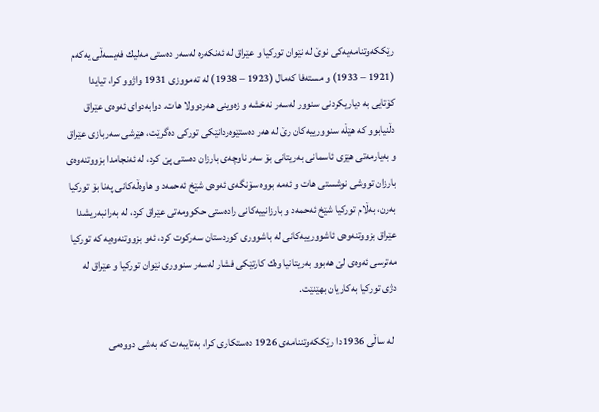رێككه‌وتنامه‌یه‌كى نوێ له‌ نێوان توركیا و عێراق له‌ ئه‌نكه‌ره‌ له‌سه‌ر ده‌ستى مه‌لیك فه‌یسه‌ڵى یه‌كه‌م (1921 – 1933) و مسته‌فا كه‌مال (1923 – 1938) له‌ ته‌مووزى 1931 واژوو كرا، تیایدا كۆتایى به‌ دیاریكردنى سنوور له‌سه‌ر نه‌خشه‌ و زه‌وینى هه‌ردوولا هات. دوابه‌دواى ئه‌وه‌ى عێراق دڵنیابوو كه‌ هێڵه‌ سنوورییه‌كان رێ له‌ هه‌ر ده‌ستێوه‌ردانێكى توركى ده‌گرێت، هێرشى سه‌ربازى عێراق و به‌یارمه‌تى هێزى ئاسمانى به‌ریتانى بۆ سه‌ر ناوچه‌ى بارزان ده‌ستى پێ كرد، له‌ ئه‌نجامدا بزووتنه‌وه‌ى بارزان تووشى نوشستى هات و ئه‌مه‌ بووه‌ سۆنگه‌ى ئه‌وه‌ى شێخ ئه‌حمه‌د و هاوه‌ڵه‌كانى په‌نا بۆ توركیا به‌رن، به‌ڵام توركیا شێخ ئه‌حمه‌د و بارزانییه‌كانى راده‌ستى حكوومه‌تى عێراق كرد، له‌ به‌رانبه‌ریشدا عێراق بزووتنه‌وه‌ى ئاشوورییه‌كانى له‌ باشوورى كوردستان سه‌ركوت كرد، ئه‌و بزووتنه‌وه‌یه‌ كه‌ توركیا مه‌ترسى ئه‌وه‌ى لێ هه‌بوو به‌ریتانیا وه‌ك كارتێكى فشار له‌سه‌ر سنوورى نێوان توركیا و عێراق له‌ دژى توركیا به‌كاریان بهێنێت.

  له‌ ساڵى 1936دا رێككه‌وتننامه‌ى 1926 ده‌ستكارى كرا، به‌تایبه‌ت كه‌ به‌شى دووه‌مى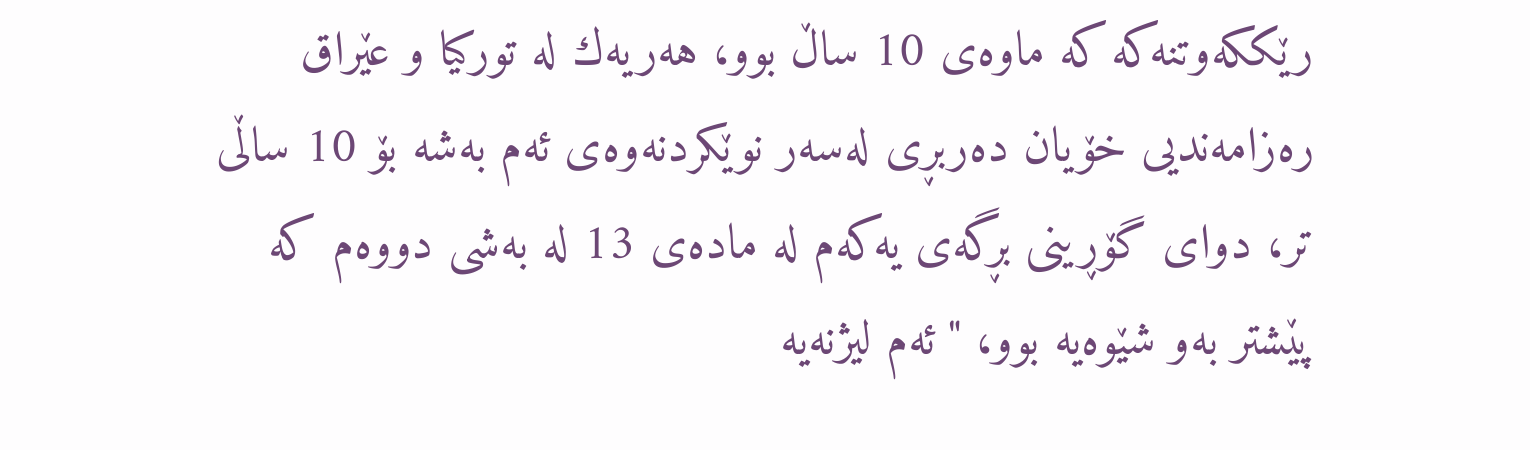رێككه‌وتنه‌كه‌ كه‌ ماوه‌ى 10 ساڵ بوو، هه‌ریه‌ك له‌ توركیا و عێراق ره‌زامه‌ندیى خۆیان ده‌ربڕى له‌سه‌ر نوێكردنه‌وه‌ى ئه‌م به‌شه‌ بۆ 10 ساڵى تر، دواى گۆڕینى بڕگه‌ى یه‌كه‌م له‌ ماده‌ى 13 له‌ به‌شى دووه‌م كه‌ پێشتر به‌و شێوه‌یه‌ بوو، "ئه‌م لیژنه‌یه‌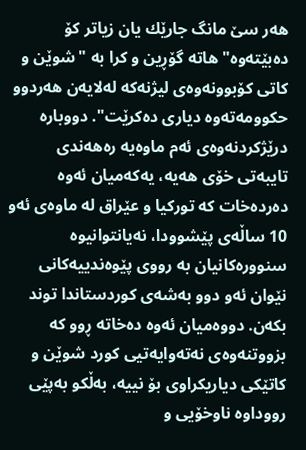هه‌ر سێ مانگ جارێك یان زیاتر كۆ ده‌بێته‌وه‌" هاته‌ گۆڕین و كرا به‌ "شوێن و كاتى كۆبوونه‌وه‌ى لیژنه‌كه‌ له‌لایه‌ن هه‌ردوو حكوومه‌ته‌وه‌ دیارى ده‌كرێت". دووباره‌ درێژكردنه‌وه‌ى ئه‌م ماوه‌یه‌ ره‌هه‌ندى تایبه‌تى خۆى هه‌یه‌، یه‌كه‌میان ئه‌وه‌ ده‌رده‌خات كه‌ توركیا و عێراق له‌ ماوه‌ى ئه‌و 10 ساڵه‌ى پێشوودا، نه‌یانتوانیوه‌ سنووره‌كانیان به‌ رووى پێوه‌ندییه‌كانى نێوان ئه‌و دوو به‌شه‌ى كوردستاندا توند بكه‌ن. دووه‌میان ئه‌وه‌ ده‌خاته‌ ڕوو كه‌ بزووتنه‌وه‌ى نه‌ته‌وایه‌تیى كورد شوێن و كاتێكى دیاریكراوى بۆ نییه‌، به‌ڵكو به‌پێى رووداوه‌ ناوخۆیى و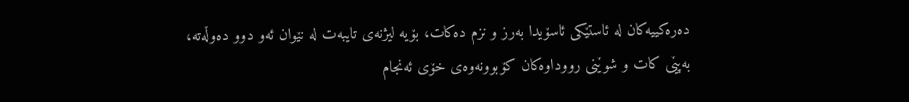ده‌ره‌كییه‌كان له‌ ئاستێكى ئاسۆیدا به‌رز و نزم ده‌كات، بۆیه‌ لیژنه‌ى تایبه‌ت له‌ نێوان ئه‌و دوو ده‌وڵه‌ته‌، به‌پێى كات و شوێنى رووداوه‌كان كۆبوونه‌وه‌ى خۆى ئه‌نجام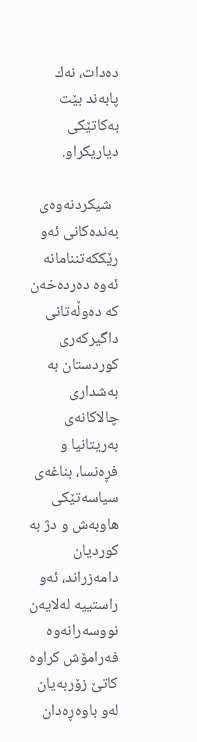ده‌دات، نه‌ك پابه‌ند بێت به‌كاتێكى دیاریكراو.

  شیكردنه‌وه‌ى به‌نده‌كانى ئه‌و رێككه‌تننامانه‌ ئه‌وه‌ ده‌رده‌خه‌ن كه‌ ده‌وڵه‌تانى داگیركه‌رى كوردستان به‌ به‌شدارى چالاكانه‌ى به‌ریتانیا و فڕه‌نسا، بناغه‌ى سیاسه‌تێكى هاوبه‌ش و دژ به‌ كوردیان دامه‌زراند، ئه‌و راستییه‌ له‌لایه‌ن نووسه‌رانه‌وه‌ فه‌رامۆش كراوه‌ كاتێ زۆربه‌یان له‌و باوه‌ڕه‌دان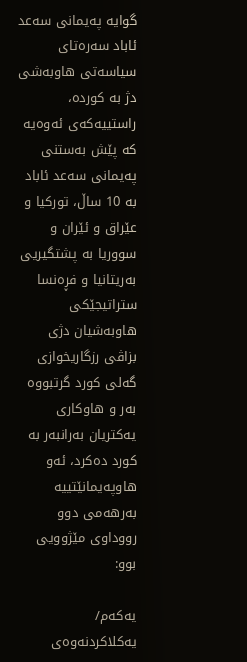گوایه‌ په‌یمانى سه‌عد ئاباد سه‌ره‌تاى سیاسه‌تى هاوبه‌شى دژ به‌ كورده‌، راستییه‌كه‌ى ئه‌وه‌یه‌ كه‌ پێش به‌ستنى په‌یمانى سه‌عد ئاباد به‌ 10 ساڵ، توركیا و عێراق و ئێران و سووریا به‌ پشتگیریى به‌ریتانیا و فڕه‌نسا ستراتیجێكى هاوبه‌شیان دژى بزاڤى رزگاریخوازى گه‌لى كورد گرتبووه‌ به‌ر و هاوكارى یه‌كتریان به‌رانبه‌ر به‌ كورد ده‌كرد، ئه‌و هاوپه‌یمانێتییه‌ به‌رهه‌مى دوو رووداوى مێژوویى بوو:

یه‌كه‌م/ یه‌كلاكردنه‌وه‌ى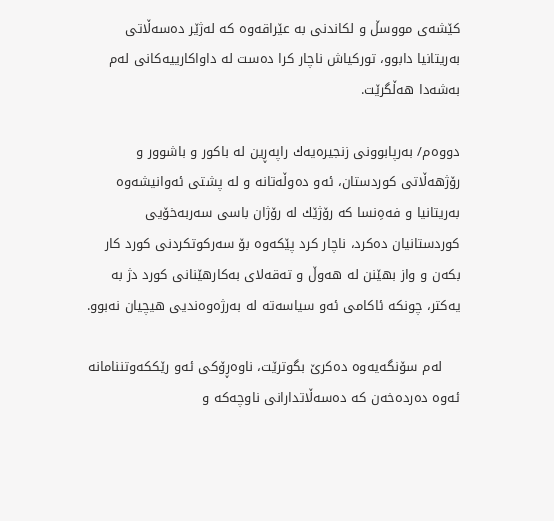كێشه‌ى مووسڵ و لكاندنى به‌ عێراقه‌وه‌ كه‌ له‌ژێر ده‌سه‌ڵاتى به‌ریتانیا دابوو، توركیاش ناچار كرا ده‌ست له‌ داواكارییه‌كانى له‌م به‌شه‌دا هه‌ڵگرێت.

دووه‌م/ به‌رپابوونى زنجیره‌یه‌ك راپه‌ڕین له‌ باكور و باشوور و رۆژهه‌ڵاتى كوردستان، ئه‌و ده‌وڵه‌تانه‌ و له‌ پشتى ئه‌وانیشه‌وه‌ به‌ریتانیا و فه‌ه‌ِنسا كه‌ رۆژێك له‌ رۆژان باسى سه‌ربه‌خۆیى كوردستانیان ده‌كرد، ناچار كرد پێكه‌وه‌ بۆ سه‌ركوتكردنى كورد كار بكه‌ن و واز بهێنن له‌ هه‌وڵ و ته‌قه‌لاى به‌كارهێنانى كورد دژ به‌ یه‌كتر، چونكه‌ ئاكامى ئه‌و سیاسه‌ته‌ له‌ به‌رژه‌وه‌ندیى هیچیان نه‌بوو.

    له‌م سۆنگه‌یه‌وه‌ ده‌كرێ بگوترێت، ناوه‌ڕۆكى ئه‌و رێككه‌وتننامانه‌ ئه‌وه‌ ده‌رده‌خه‌ن كه‌ ده‌سه‌ڵاتدارانى ناوچه‌كه‌ و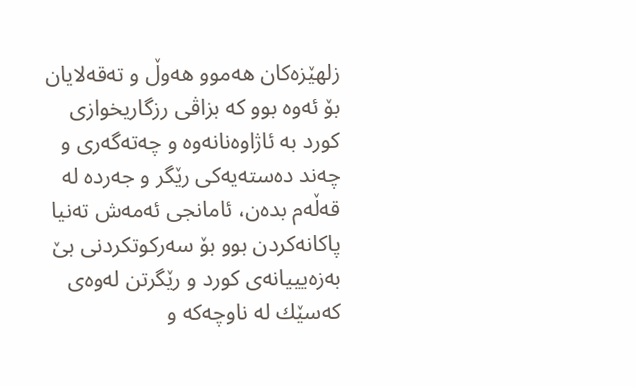زلهێزه‌كان هه‌موو هه‌وڵ و ته‌قه‌لایان بۆ ئه‌وه‌ بوو كه‌ بزاڤى رزگاریخوازى كورد به‌ ئاژاوه‌نانه‌وه‌ و چه‌ته‌گه‌رى و چه‌ند ده‌سته‌یه‌كى رێگر و جه‌رده‌ له‌ قه‌ڵه‌م بده‌ن، ئامانجى ئه‌مه‌ش ته‌نیا پاكانه‌كردن بوو بۆ سه‌ركوتكردنى بێ به‌زه‌یییانه‌ى كورد و رێگرتن له‌وه‌ى كه‌سێك له‌ ناوچه‌كه‌ و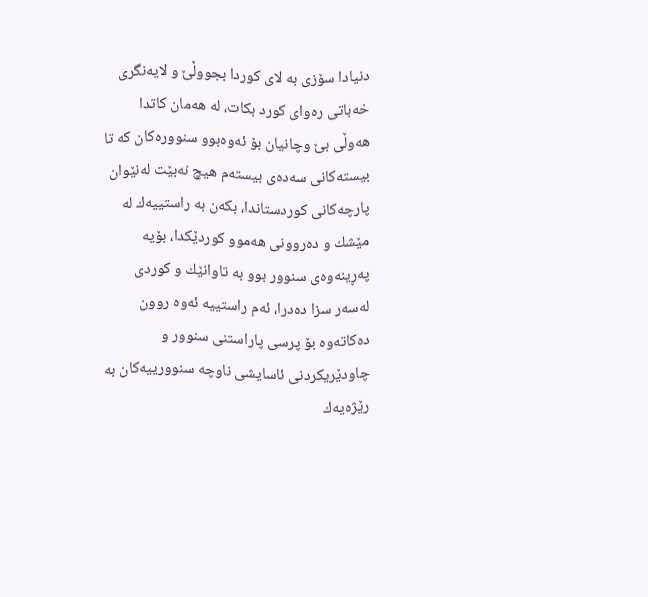دنیادا سۆزى به‌ لاى كوردا بجووڵێ و لایه‌نگرى خه‌باتى ره‌واى كورد بكات، له‌ هه‌مان كاتدا هه‌وڵى بێ وچانیان بۆ ئه‌وه‌بوو سنووره‌كان كه‌ تا بیسته‌كانى سه‌ده‌ى بیسته‌م هیچ نه‌بێت له‌نێوان پارچه‌كانى كوردستاندا، بكه‌ن به‌ راستییه‌ك له‌ مێشك و ده‌روونى هه‌موو كوردێكدا، بۆیه‌ په‌ڕینه‌وه‌ى سنوور بوو به‌ تاوانێك و كوردی له‌سه‌ر سزا ده‌درا، ئه‌م راستییه‌ ئه‌وه‌ روون ده‌كاته‌وه‌ بۆ پرسى پاراستنى سنوور و چاودێریكردنى ئاسایشى ناوچه‌ سنوورییه‌كان به‌ رێژه‌یه‌ك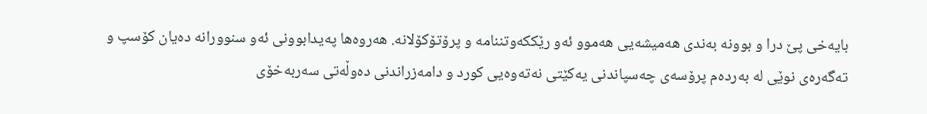بایه‌خى پێ درا و بوونه‌ به‌ندى هه‌میشه‌یى هه‌موو ئه‌و رێككه‌وتننامه‌ و پرۆتۆكۆلانه‌. هه‌روه‌ها په‌یدابوونى ئه‌و سنوورانه‌ ده‌یان كۆسپ و ته‌گه‌ره‌ى نوێى له‌ به‌رده‌م پرۆسه‌ى چه‌سپاندنى یه‌كێتى نه‌ته‌وه‌یى كورد و دامه‌زراندنى ده‌وڵه‌تى سه‌ربه‌خۆى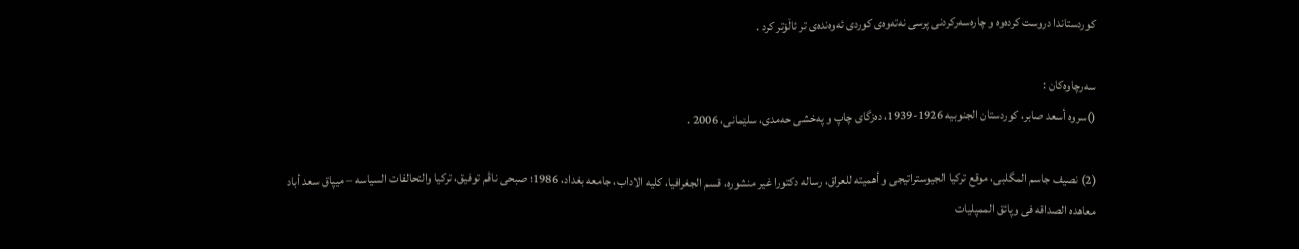كوردستاندا دروست كرده‌وه‌ و چاره‌سه‌ركردنى پرسى نه‌ته‌وه‌ى كوردى ئه‌وه‌نده‌ى تر ئاڵۆتر كرد .

سه‌رچاوه‌كان :
()سروه أسعد صابر، كوردستان الجنوبیه‌ 1926-1939، ده‌زگاى چاپ و په‌خشى حه‌مدى، سلێمانى، 2006 .

(2) نصیف جاسم المگلبى، موقع تركیا الجیوستراتیجى و أهمیته للعراق، رساله‌ دكتورا غیر منشوره‌، قسم الجغرافیا، كلیه‌ الاداب، جامعه‌ بغداد، 1986؛ صبحى ناڤم توفیق، تركیا والتحالفات السیاسه‌ – میپاق سعد أباد معاهده‌ الصداقه‌ فی وپائق الممپلیات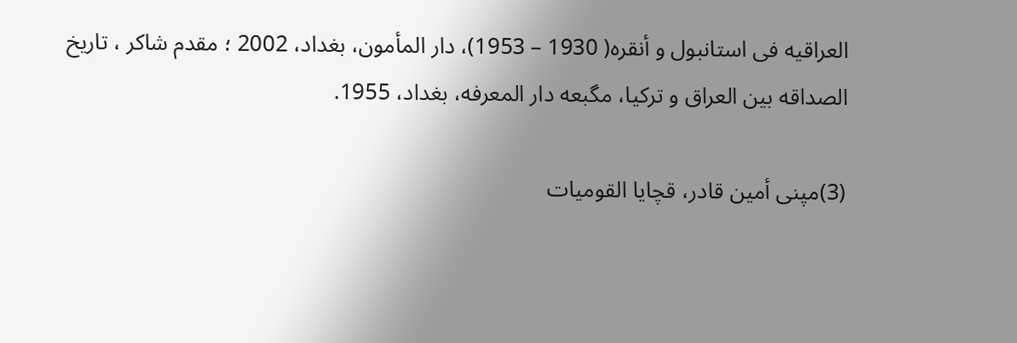العراقیه‌ فی استانبول و أنقره‌( 1930 – 1953)، دار المأمون، بغداد، 2002 ؛ مقدم شاكر ، تاریخ الصداقه‌ بین العراق و تركیا، مگبعه‌ دار المعرفه، بغداد، 1955.

(3)مپنى أمین قادر، قچایا القومیات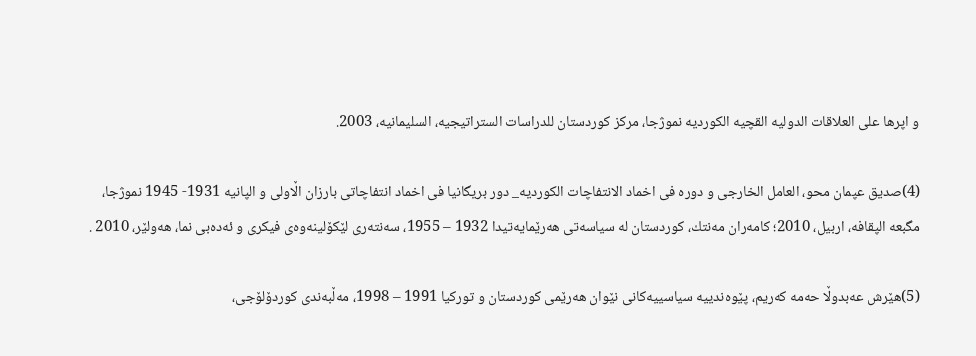و اپرها على العلاقات الدولیه‌ القچیه‌ الكوردیه‌ نموژجا، مركز كوردستان للدراسات الستراتیجیه‌، السلیمانیه‌، 2003.

(4)صدیق عپمان محو، العامل الخارجى و دوره فی اخماد الانتفاچات الكوردیه‌_ دور بریگانیا فی اخماد انتفاچاتی بارزان اڵاولى و الپانیه‌ 1931- 1945 نموژجا، مگبعه‌ الپقافه‌، اربیل، 2010؛ كامه‌ران مه‌نتك، كوردستان له‌ سیاسه‌تى هه‌رێمایه‌تیدا 1932 – 1955، سه‌نته‌رى لێكۆلینه‌وه‌ى فیكرى و ئه‌ده‌بى نما، هه‌ولێر، 2010 .

(5)هێرش عه‌بدوڵا حه‌مه‌ كه‌ریم، پێوه‌ندییه‌ سیاسییه‌كانى نێوان هه‌رێمى كوردستان و توركیا 1991 – 1998، مه‌ڵبه‌ندى كوردۆلۆجى،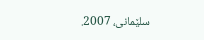سلێمانى، 2007.